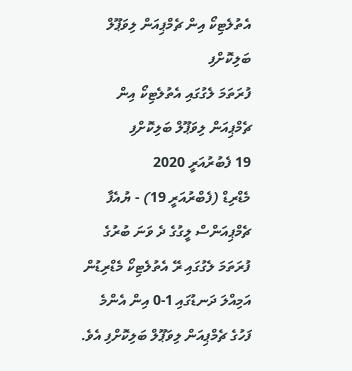އެތުލެޓިކޯ އިން ޗެމްޕިއަން ލިވަޕޫލް ބަލިކޮށްފި
ފުރަތަމަ ލެގުގައި އެތުލެޓިކޯ އިން ޗެމްޕިއަން ލިވަޕޫލް ބަލިކޮށްފި
19 ފެބުރުއަރީ 2020
މެޑްރިޑް (ފެބްރުއަރީ 19) - ޔުއެފާ ޗެމްޕިއަންސް ލީގުގެ ދެ ވަނަ ބުރުގެ ފުރަތަމަ ލެގުގައި ރޭ އެތުލެޓިކޯ މެޑްރިޑުން އަމިއްލަ ދަނޑުގައި 1-0 އިން އެންމެ ފަހުގެ ޗެމްޕިއަން ލިވަޕޫލް ބަލިކޮށްފި އެވެ.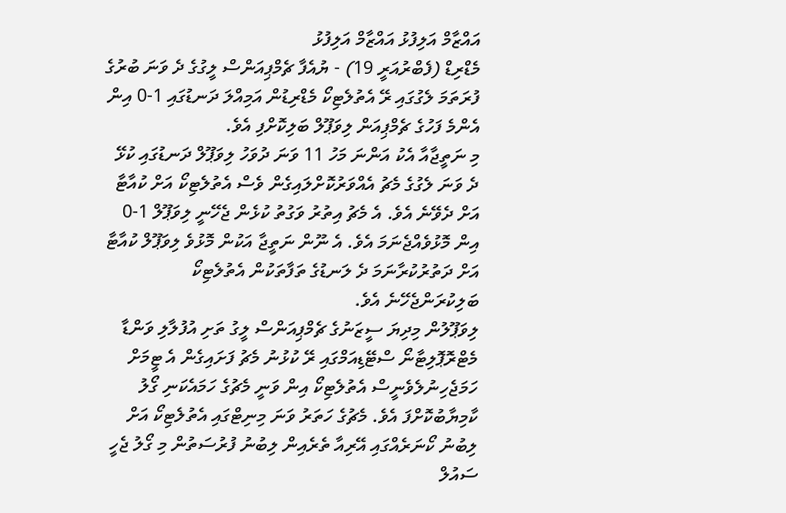އައްޒާމް އަލިފުޅު އައްޒާމް އަލިފުޅު
މެޑްރިޑް (ފެބްރުއަރީ 19) - ޔުއެފާ ޗެމްޕިއަންސް ލީގުގެ ދެ ވަނަ ބުރުގެ ފުރަތަމަ ލެގުގައި ރޭ އެތުލެޓިކޯ މެޑްރިޑުން އަމިއްލަ ދަނޑުގައި 1-0 އިން އެންމެ ފަހުގެ ޗެމްޕިއަން ލިވަޕޫލް ބަލިކޮށްފި އެވެ.
މި ނަތީޖާއާ އެކު އަންނަ މަހު 11 ވަނަ ދުވަހު ލިވަޕޫލް ދަނޑުގައި ކުޅޭ ދެ ވަނަ ލެގުގެ މެޗު އެއްވަރުކޮށްލައިގެން ވެސް އެތުލެޓިކޯ އަށް ކުއާޓާ އަށް ދެވޭނެ އެވެ. އެ މެޗު އިތުރު ވަގުތު ކުޅެން ޖެހޭނީ ލިވަޕޫލް 1-0 އިން މޮޅުވެއްޖެނަމަ އެވެ. އެ ނޫން ނަތީޖާ އަކުން މޮޅުވެ ލިވަޕޫލް ކުއާޓާ އަށް ދަތުރުކުރާނަމަ ދެ ލަނޑުގެ ތަފާތަކުން އެތުލެޓިކޯ ބަލިކުރަންޖެހޭނެ އެވެ.
ލިވަޕޫލުން މިދިޔަ ސީޒަނުގެ ޗެމްޕިއަންސް ލީގު ތަށި އުފުލާލި ވަންޑާ މެޓްރޮޕޮލިޓާނޯ ސްޓޭޑިއަމްގައި ރޭ ކުޅުނު މެޗު ފަށައިގެން އެ ޓީމަށް ހަމަޖެހިނުލެވެނީސް އެތުލެޓިކޯ އިން ވަނީ މެޗުގެ ހަމައެކަނި ގޯލު ކާމިޔާބުކޮށްފަ އެވެ. މެޗުގެ ހަތަރު ވަނަ މިނިޓްގައި އެތުލެޓިކޯ އަށް ލިބުނު ކޯނަރެއްގައި އޭރިއާ ތެރެއިން ލިބުނު ފުރުސަތުން މި ގޯލު ޖެހީ ސައުލް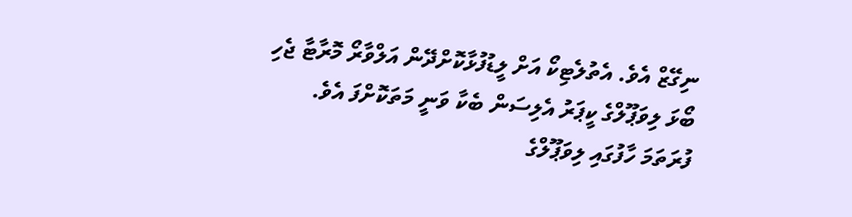ނިގޭޒް އެވެ. އެތުލެޓިކޯ އަށް ލީޑުފުޅާކޮށްދޭން އަލްވާރޯ މޮރާޓާ ޖެހި ބޯޅަ ލިވަޕޫލްގެ ކީޕަރު އެލިސަން ބެކާ ވަނީ މަތަކޮށްފަ އެވެ.
ފުރަތަމަ ހާފުގައި ލިވަޕޫލްގެ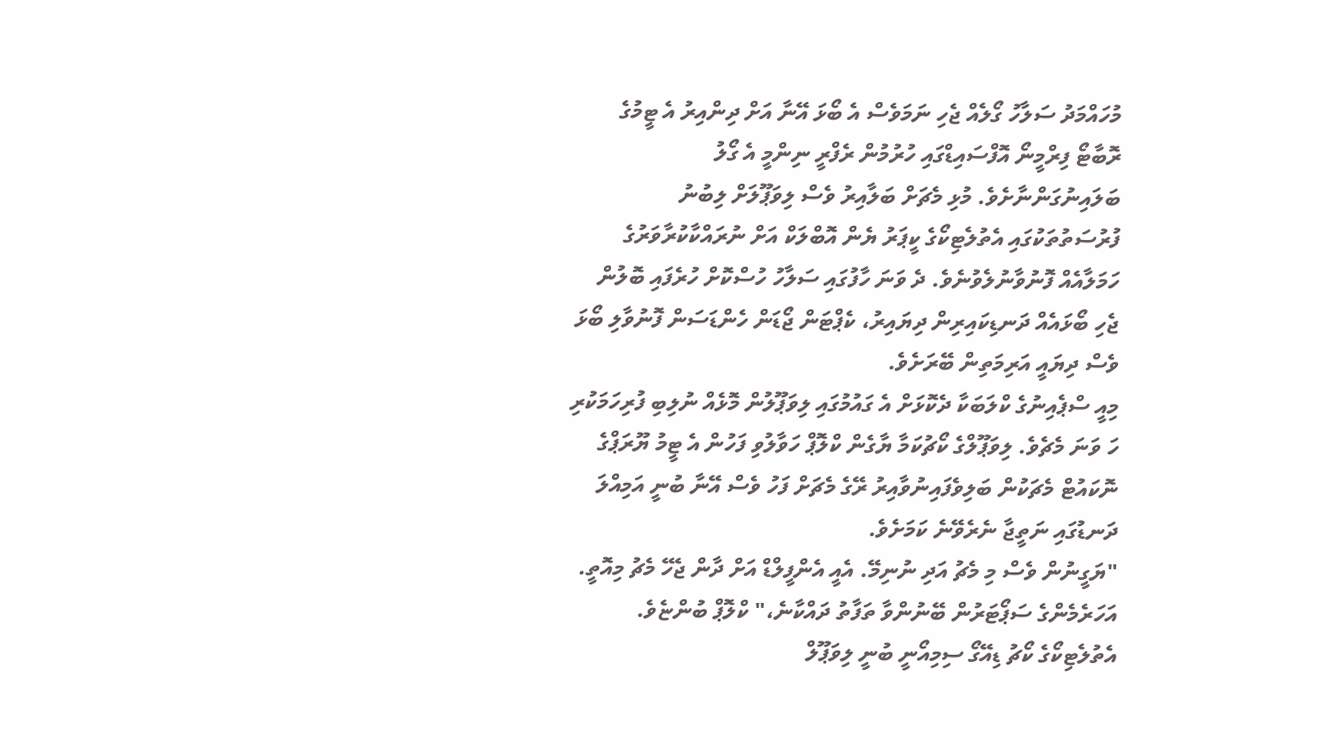މުހައްމަދު ސަލާހު ގޯލެއް ޖެހި ނަމަވެސް އެ ބޯޅަ އޭނާ އަށް ދިންއިރު އެ ޓީމުގެ ރޮބާޓޯ ފިރްމީނޯ އޮފްސައިޑްގައި ހުރުމުން ރެފްރީ ނިންމީ އެ ގޯލު ބަލައިނުގަންނާށެވެ. މުޅި މެޗަށް ބަލާއިރު ވެސް ލިވަޕޫލަށް ލިބުނު ފުރުސަތުތަކުގައި އެތުލެޓިކޯގެ ކީޕަރު ޔެން އޮބްލަކް އަށް ނުރައްކާކުރާވަރުގެ ހަމަލާއެއް ފޮނުވާނުލެވުނެވެ. ދެ ވަނަ ހާފުގައި ސަލާހު ހުސްކޮށް ހުރެފައި ބޮލުން ޖެހި ބޯޅައެއް ދަނޑިކައިރިން ދިޔައިރު، ކެޕްޓަން ޖޯޑަން ހެންޑަސަން ފޮނުވާލި ބޯޅަ ވެސް ދިޔައީ އަރިމަތިން ބޭރަށެވެ.
މިއީ ސްޕެއިނުގެ ކްލަބަކާ ދެކޮޅަށް އެ ގައުމުގައި ލިވަޕޫލުން މޮޅެއް ނުލިބި ފުރިހަމަކުރި ހަ ވަނަ މެޗެވެ. ލިވަޕޫލްގެ ކޯޗުކަމާ ޔާގެން ކްލޮޕް ހަވާލުވި ފަހުން އެ ޓީމު ޔޫރަޕްގެ ނޮކައުޓް މެޗަކުން ބަލިވެފައިނުވާއިރު ރޭގެ މެޗަށް ފަހު ވެސް އޭނާ ބުނީ އަމިއްލަ ދަނޑުގައި ނަތީޖާ ނެރެވޭނެ ކަމަށެވެ.
"ޔަގީނުން ވެސް މި މެޗު އަދި ނުނިމޭ. އެއީ އެންފީލްޑް އަށް ދާން ޖެހޭ މެޗު މިއޮތީ. އަހަރެމެންގެ ސަޕޯޓަރުން ބޭނުންވާ ތަފާތު ދައްކާނެ،" ކްލޮޕް ބުންޏެވެ.
އެތުލެޓިކޯގެ ކޯޗު ޑިއޭގޯ ސިމިއޯނީ ބުނީ ލިވަޕޫލް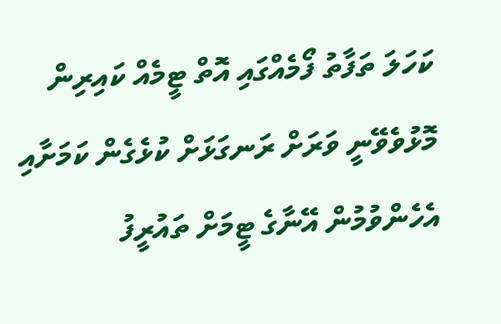ކަހަލަ ތަފާތު ފޯމެއްގައި އޮތް ޓީމެއް ކައިރިން މޮޅުވެވޭނީ ވަރަށް ރަނގަޅަށް ކުޅެގެން ކަމަށާއި އެހެންވުމުން އޭނާގެ ޓީމަށް ތައުރީފު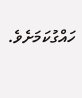ހައްގުކަމަށެވެ.